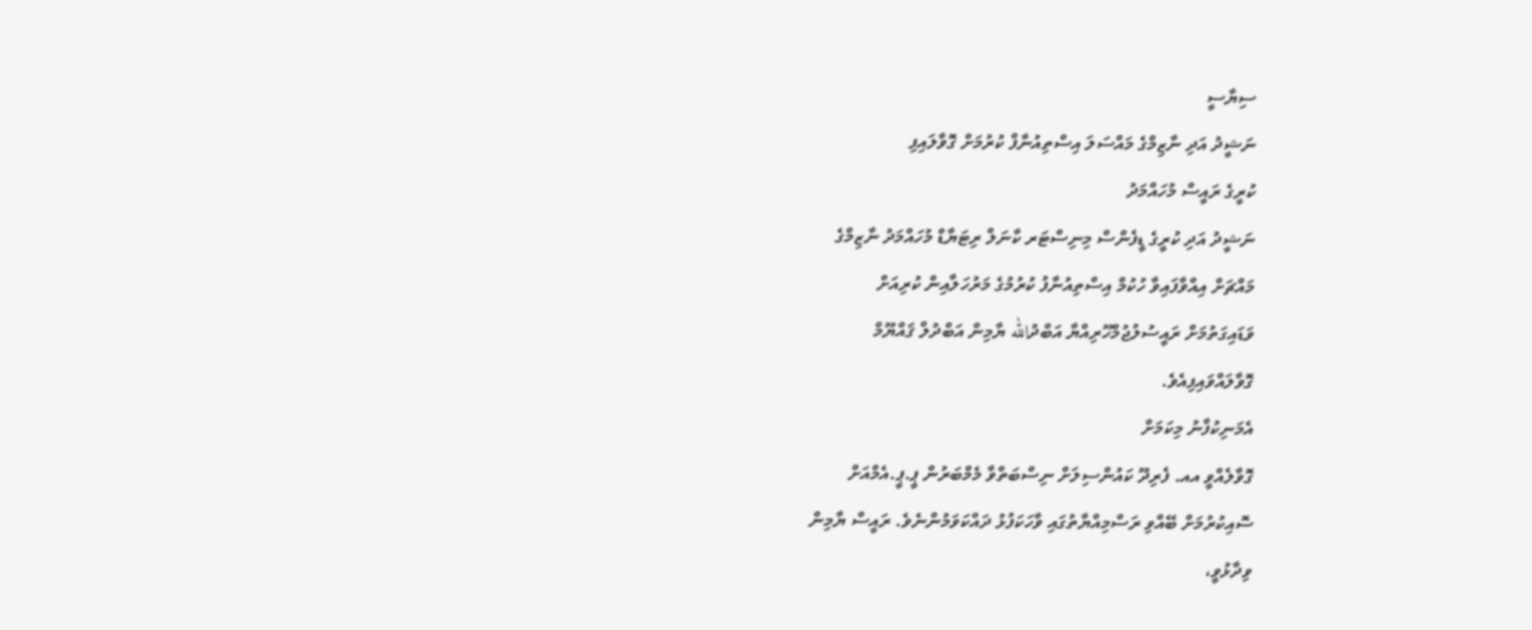ސިޔާސީ
ނަޝީދު އަދި ނާޒިމްގެ މައްސަލަ އިސްތިއުނާފް ކުރުމަށް ގޮވާލައިފި
ކުރީގެ ރައީސް މުހައްމަދު
ނަޝީދު އަދި ކުރީގެ ޑީފެންސް މިނިސްޓަރ ކާނަލް ރިޓަޔާޑް މުހައްމަދު ނާޒިމްގެ
މައްޗަށް އިއްވާފައިވާ ހުކުމް އިސްތިއުނާފު ކުރުމުގެ މަރުހަލާއިން ކުރިއަށް
ވަޑައިގަތުމަށް ރައީސުލުޖުމްހޫރިއްޔާ އަބްދުالله ޔާމިން އަބްދުލް ޤައްޔޫމް
ގޮވާލައްވައިފިއެވެ.
އެމަނިކުފާނު މިކަމަށް
ގޮވާލެއްވީ އއ. ފެރިދޫ ކައުންސިލަށް ނިސްބަތްވާ މެމްބަރުން ޕީ.ޕީ.އެމްއަށް
ސޮއިކުރުމަށް ބޭއްވި ރަސްމިއްޔާތުގައި ވާހަކަފުޅު ދައްކަވަމުންނެވެ. ރައީސް ޔާމިން
ވިދާޅުވީ،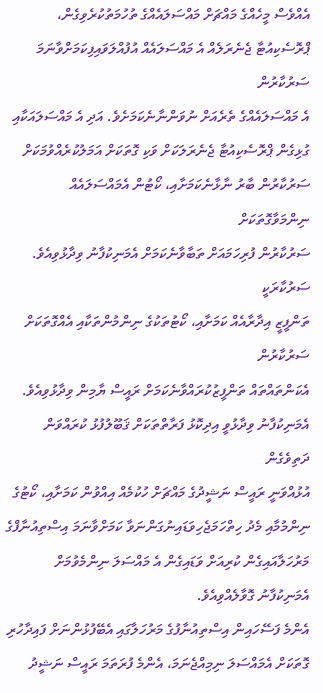އެއްވެސް މީހެއްގެ މައްޗަށް މައްސަލައެއްގެ ތުހުމަތުކުރެވިގެން،
ޕްރޮސެކިއުޓާ ޖެނެރަލެއް އެ މައްސަލައެއް އުފުއްލަވައިފިކަމަށްވާނަމަ ސަރުކާރުން
އެ މައްސަލައެއްގެ ތެރެއަށް ނުވަންނާނެކަމަށެވެ. އަދި އެ މައްސަލައަކާއި
ގުޅިގެން ޕްރޮސެކިއުޓާ ޖެނެރަލަކަށް ވަކި ގޮތަކަށް އަމަލުކުރެއްވުމަކަށް
ސަރުކާރުން ބާރު ނާޅާނެކަމަށާއި، ކޯޓުން އެމައްސަލައެއް ނިންމަވާގޮތަކަށް
ސަރުކާރުން ފުރިހަމައަށް ތަބާވާނެކަމަށް އެމަނިކުފާނު ވިދާޅުވިއެވެ. ސަރުކާރަކީ
ތަންފީޒީ އިދާރާއެއް ކަމަށާއި، ކޯޓުތަކުގެ ނިންމުންތަކާއި އެއްގޮތަކަށް ސަރުކާރުން
އެކަންތައްތައް ތަންފީޒުކުރައްވާނެކަމަށް ރައީސް ޔާމިން ވިދާޅުވިއެވެ.
އެމަނިކުފާނު ވިދާޅުވީ އިދިކޮޅު ފަރާތްތަކަށް ޤަބޫލުފުޅު ކުރައްވަން ދަތިވެގެން
އުޅުއްވަނީ ރައީސް ނަޝީދުގެ މައްޗަށް ހުކުމެއް އިއްވުން ކަމަށާއި، ކޯޓުގެ
ނިންމުމާއި މެދު ހިތްހަމަޖެހިވަޑައިނުގަންނަވާ ކަމަށްވާނަމަ އިސްތިއުނާފްގެ
މަރުހަލާއައިގެން ކުރިއަށް ވަޑައިގެން އެ މައްސަލަ ނިންމެވުމަށް އެމަނިކުފާނު ގޮވާލެއްވިއެވެ.
އެންމެ ފަސޭހައިން އިސްތިއުނާފުގެ މަރުހަލާގައި އެބޭފުޅުންނަށް ފައިދާހުރި
ގޮތަކަށް އެމައްސަލަ ނިމިއްޖެނަމަ، އެންމެ ފުރަތަމަ ރައީސް ނަޝީދު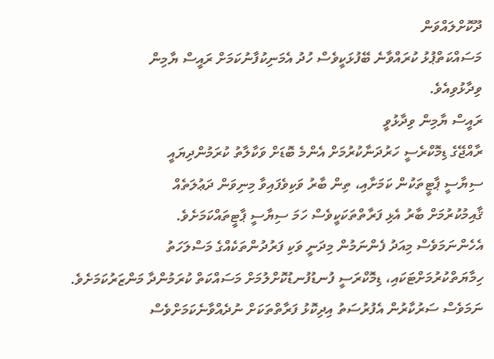ދޫކޮށްލައްވަން
މަސައްކަތްޕުޅު ކުރައްވާނެ ބޭފުޅަކީވެސް ހުދު އެމަނިކުފާނުކަމަށް ރައީސް ޔާމިން
ވިދާޅުވިއެވެ.
ރައީސް ޔާމިން ވިދާޅުވީ
ރާއްޖޭގެ ޑިމޮކްރެސީ ހަރުދަނާކުރުމަށް އެންމެ ބޮޑަށް ވަކާލާތު ކުރަމުންދިޔައީ
ސިޔާސީ ޕާޓީތަކުން ކަމަށާއި، ތިން ބާރު ވަކިވެފައިވާ މިނިވަން ދަޢުލަތެއް
ޤާއިމުކުރުމަށް ބާރު އެޅި ފަރާތްތަކަކީވެސް ހަމަ ސިޔާސީ ޕާޓީތައްކަމަށެވެ.
އެހެންނަމަވެސް މިއަދު ފެންނަމުން މިދަނީ ވަކި ފަރުދުންތަކެއްގެ މަސްލަހަތު
ހިމާޔަތްކުރުމަށްޓަކައި، ޑިމޮކްރަސީ ފުނޑުފުނޑުކޮށްލުމަށް މަސައްކަތް ކުރަމުންދާ މަންޒަރުކަމަށެވެ.
ނަމަވެސް ސަރުކާރުން އެފުރުސަތު އިދިކޮޅު ފަރާތްތަކަށް ނުދެއްވާނެކަމަށްވެސް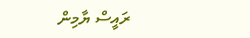ރައީސް ޔާމިން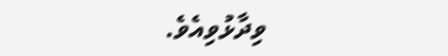ވިދާޅުވިއެވެ.